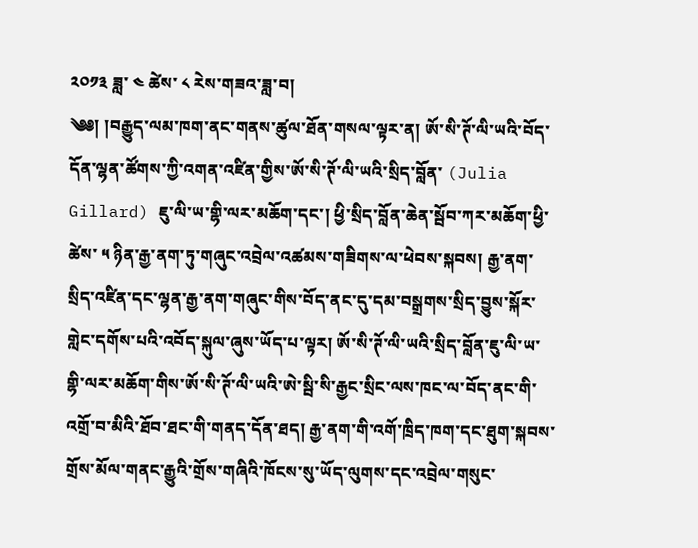༢༠༡༣ ཟླ་ ༤ ཚེས་ ༨ རེས་གཟའ་ཟླ་བ།
༄༅། །བརྒྱུད་ལམ་ཁག་ནང་གནས་ཚུལ་ཐོན་གསལ་ལྟར་ན། ཨོ་སི་ཊོ་ལི་ཡའི་བོད་དོན་ལྷན་ཚོགས་ཀྱི་འགན་འཛིན་གྱིས་ཨོ་སི་ཊོ་ལི་ཡའི་སྲིད་བློན་ (Julia Gillard) ཇུ་ལི་ཡ་གྷི་ལར་མཆོག་དང་། ཕྱི་སྲིད་བློན་ཆེན་སྦོབ་ཀར་མཆོག་ཕྱི་ཚེས་ ༥ ཉིན་རྒྱ་ནག་ཏུ་གཞུང་འབྲེལ་འཚམས་གཟིགས་ལ་ཕེབས་སྐབས། རྒྱ་ནག་སྲིད་འཛིན་དང་ལྷན་རྒྱ་ནག་གཞུང་གིས་བོད་ནང་དུ་དམ་བསྒྲགས་སྲིད་བྱུས་སྐོར་གླེང་དགོས་པའི་འབོད་སྐུལ་ཞུས་ཡོད་པ་ལྟར། ཨོ་སི་ཊོ་ལི་ཡའི་སྲིད་བློན་ཇུ་ལི་ཡ་གྷི་ལར་མཆོག་གིས་ཨོ་སི་ཊོ་ལི་ཡའི་ཨེ་སྦི་སི་རྒྱང་སྲིང་ལས་ཁང་ལ་བོད་ནང་གི་འགྲོ་བ་མིའི་ཐོབ་ཐང་གི་གནད་དོན་ཐད། རྒྱ་ནག་གི་འགོ་ཁྲིད་ཁག་དང་ཐུག་སྐབས་གྲོས་མོལ་གནང་རྒྱུའི་གྲོས་གཞིའི་ཁོངས་སུ་ཡོད་ལུགས་དང་འབྲེལ་གསུང་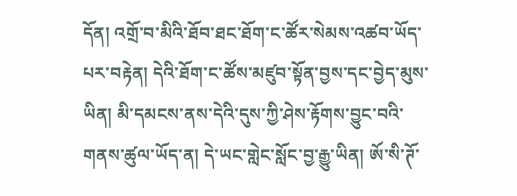དོན། འགྲོ་བ་མིའི་ཐོབ་ཐང་ཐོག་ང་ཚོར་སེམས་འཚབ་ཡོད་པར་བརྟེན། དེའི་ཐོག་ང་ཚོས་མཛུབ་སྟོན་བྱས་དང་བྱེད་མུས་ཡིན། མི་དམངས་ནས་དེའི་དུས་ཀྱི་ཤེས་རྟོགས་བྱུང་བའི་གནས་ཚུལ་ཡོད་ན། དེ་ཡང་གླེང་སློང་བྱ་རྒྱུ་ཡིན། ཨོ་སི་ཊོ་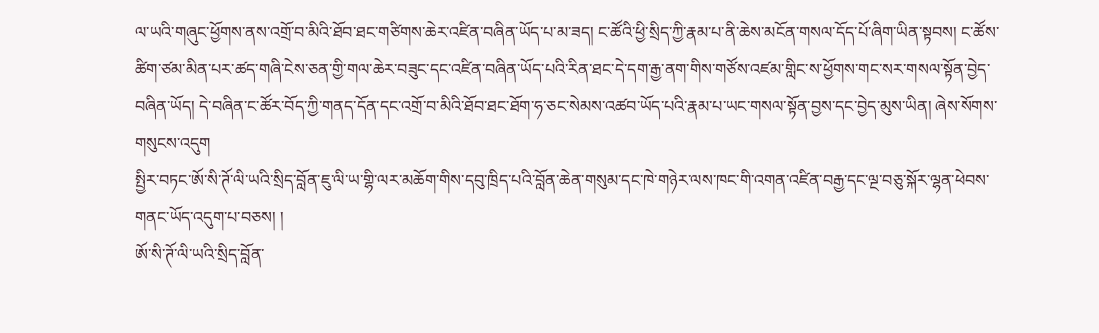ལ་ཡའི་གཞུང་ཕྱོགས་ནས་འགྲོ་བ་མིའི་ཐོབ་ཐང་གཙིགས་ཆེར་འཛིན་བཞིན་ཡོད་པ་མ་ཟད། ང་ཚོའི་ཕྱི་སྲིད་ཀྱི་རྣམ་པ་ནི་ཆེས་མངོན་གསལ་དོད་པོ་ཞིག་ཡིན་སྟབས། ང་ཚོས་ཚིག་ཙམ་མིན་པར་ཚད་གཞི་ངེས་ཅན་གྱི་གལ་ཆེར་བཟུང་དང་འཛིན་བཞིན་ཡོད་པའི་རིན་ཐང་དེ་དག་རྒྱ་ནག་གིས་གཙོས་འཛམ་གླིང་ས་ཕྱོགས་གང་སར་གསལ་སྟོན་བྱེད་བཞིན་ཡོད། དེ་བཞིན་ང་ཚོར་བོད་ཀྱི་གནད་དོན་དང་འགྲོ་བ་མིའི་ཐོབ་ཐང་ཐོག་ཧ་ཅང་སེམས་འཚབ་ཡོད་པའི་རྣམ་པ་ཡང་གསལ་སྟོན་བྱས་དང་བྱེད་མུས་ཡིན། ཞེས་སོགས་གསུངས་འདུག
སྤྱིར་བཏང་ཨོ་སི་ཊོ་ལི་ཡའི་སྲིད་བློན་ཇུ་ལི་ཡ་གྷི་ལར་མཆོག་གིས་དབུ་ཁྲིད་པའི་བློན་ཆེན་གསུམ་དང་ཁེ་གཉེར་ལས་ཁང་གི་འགན་འཛིན་བརྒྱ་དང་ལྔ་བཅུ་སྐོར་ལྷན་ཕེབས་གནང་ཡོད་འདུག་པ་བཅས། །
ཨོ་སི་ཊོ་ལི་ཡའི་སྲིད་བློན་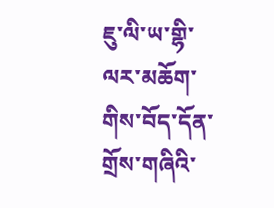ཇུ་ལི་ཡ་གྷི་ལར་མཆོག་གིས་བོད་དོན་གྲོས་གཞིའི་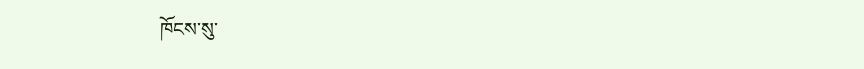ཁོངས་སུ་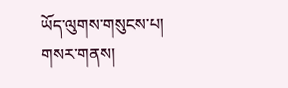ཡོད་ལུགས་གསུངས་པ།
གསར་གནས།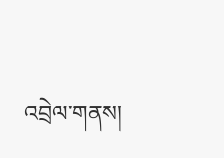འབྲེལ་གནས།